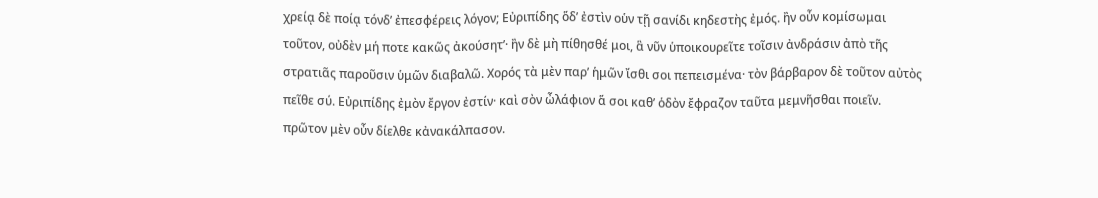χρείᾳ δὲ ποίᾳ τόνδʼ ἐπεσφέρεις λόγον; Εὐριπίδης ὅδʼ ἐστὶν οὑν τῇ σανίδι κηδεστὴς ἐμός. ἢν οὖν κομίσωμαι τοῦτον, οὐδὲν μή ποτε κακῶς ἀκούσητʼ· ἢν δὲ μὴ πίθησθέ μοι, ἃ νῦν ὑποικουρεῖτε τοῖσιν ἀνδράσιν ἀπὸ τῆς στρατιᾶς παροῦσιν ὑμῶν διαβαλῶ. Χορός τὰ μὲν παρʼ ἡμῶν ἴσθι σοι πεπεισμένα· τὸν βάρβαρον δὲ τοῦτον αὐτὸς πεῖθε σύ. Εὐριπίδης ἐμὸν ἔργον ἐστίν· καὶ σὸν ὦλάφιον ἅ σοι καθʼ ὁδὸν ἔφραζον ταῦτα μεμνῆσθαι ποιεῖν. πρῶτον μὲν οὖν δίελθε κἀνακάλπασον.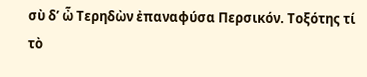σὺ δʼ ὦ Τερηδὼν ἐπαναφύσα Περσικόν. Τοξότης τί τὸ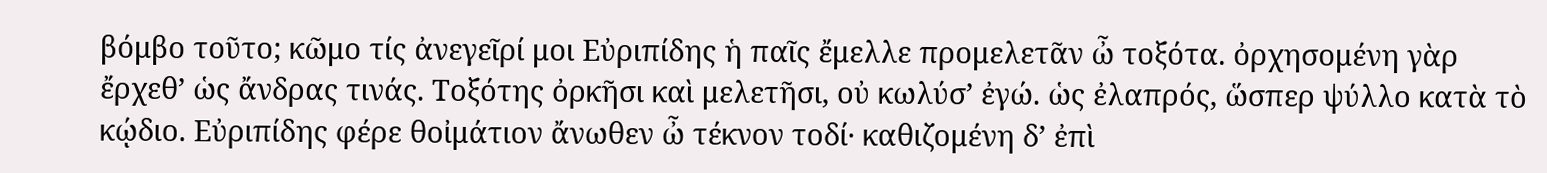βόμβο τοῦτο; κῶμο τίς ἀνεγεῖρί μοι Εὐριπίδης ἡ παῖς ἔμελλε προμελετᾶν ὦ τοξότα. ὀρχησομένη γὰρ ἔρχεθʼ ὡς ἄνδρας τινάς. Τοξότης ὀρκῆσι καὶ μελετῆσι, οὐ κωλύσʼ ἐγώ. ὡς ἐλαπρός, ὥσπερ ψύλλο κατὰ τὸ κῴδιο. Εὐριπίδης φέρε θοἰμάτιον ἄνωθεν ὦ τέκνον τοδί· καθιζομένη δʼ ἐπὶ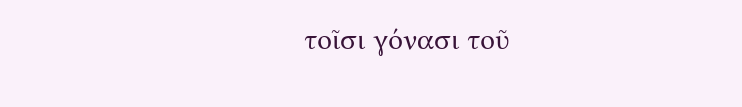τοῖσι γόνασι τοῦ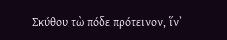Σκύθου τὼ πόδε πρότεινον, ἵνʼ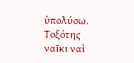ὑπολύσω. Τοξότης ναῖκι ναὶ